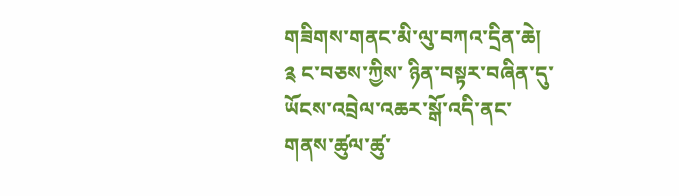གཟིགས་གནང་མི་ལུ་བཀའ་དྲིན་ཆེ།
༉ ང་བཅས་ཀྱིས་ ཉིན་བསྟར་བཞིན་དུ་
ཡོངས་འབྲེལ་འཆར་སྒོ་འདི་ནང་
གནས་ཚུལ་ཚུ་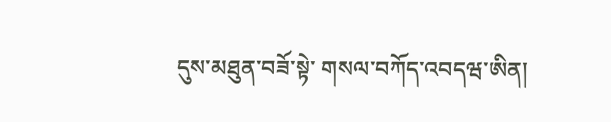དུས་མཐུན་བཟོ་སྟེ་ གསལ་བཀོད་འབདཝ་ཨིན།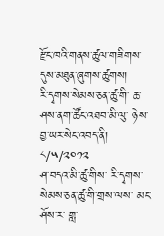རྫོང་ཁའི་གནས་ཚུལ་གཟིགས་ དུས་མཐུན་ཞུགས་ཚུགས།
རི་དྭགས་སེམས་ཅན་ཚུ་གི་ ཆ་ཤས་ནག་ཚོང་འཐབ་མི་ལུ་ ཉེས་བྱ་ཡར་སེང་འབད་ནི།
༨/༥/༢༠༡༢
ཤ་བདའ་མི་ཚུ་གིས་ རི་དྭགས་སེམས་ཅན་ཚུ་གི་གྲས་ལས་ མང་ཤོས་ར་ གླ་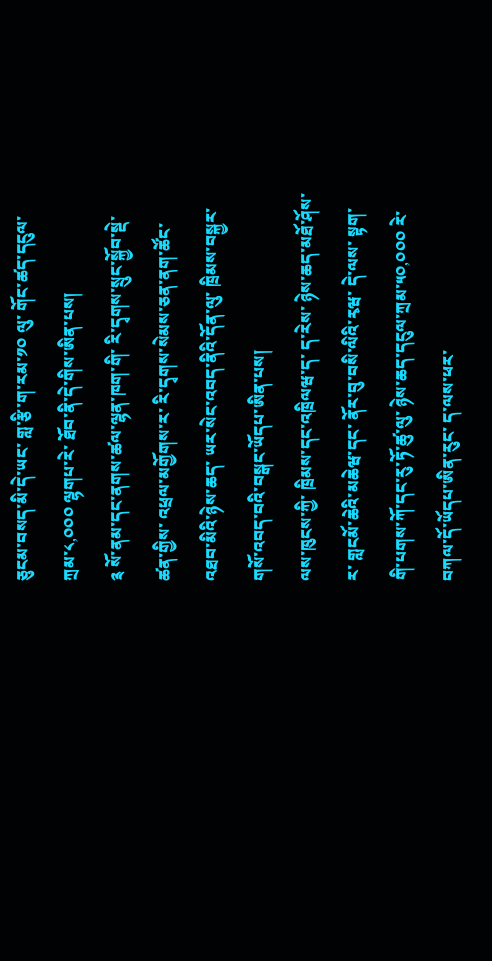ཅུངམ་བསད་མི་དེ་ཡང་ གླ་རྩི་ག་རམ་༡༠ ལུ་ གོང་ཚད་དངུལ་ཀྲམ་༨,༠༠༠ ལྷགཔ་རེ་ ཐོབ་ནི་དེ་གིས་ཨིན་པས།
༉ སོ་ནམ་དང་ནགས་ཚལ་ལྷན་ཁག་གི་ རི་དྭགས་སྲུང་སྐྱོབ་སྡེ་ཚན་གྱིས་ འཕྲལ་མགྱོགས་ར་ རི་དྭགས་སེམས་ཅན་ནག་ཚོང་འཐབ་མིའི་ཉེས་ཆད་ ཡར་སེང་འབད་ནིའི་དོན་ལུ་ ཁྲིམས་བསྐྱར་གསོ་འབད་བའི་བསྒང་ཡོདཔ་ཨིན་པས།
ལས་ཁུངས་ཀྱི་ ཁྲིམས་དང་འཁྲིལཝ་ད་ ད་རེས་ ཉེས་ཆད་མཐོ་ཤོས་ར་ གླངམོ་ཆེའི་མཆེཝ་དང་ ནོར་བུ་བསི་ལིའི་རྭཝ་ དེ་ལས་ སྟག་གི་པགས་ཀོ་དང་རུ་ཏོ་ཚུ་ལུ་ ཉེས་ཆད་དངུལ་ཀྲམ་༥༠,༠༠༠ རེ་ བཀལ་དོ་ཡོདཔ་ཨིན་རུང་ ད་ལས་ཕར་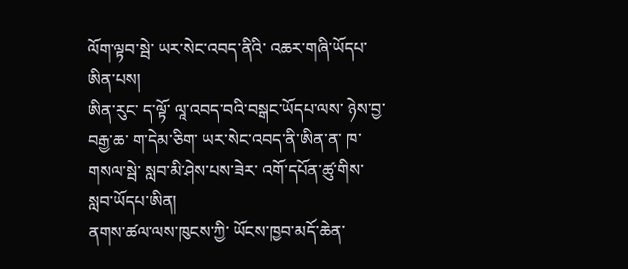ལོག་ལྟབ་སྦེ་ ཡར་སེང་འབད་ནིའི་ འཆར་གཞི་ཡོདཔ་ཨིན་པས།
ཨིན་རུང་ ད་ལྟོ་ ལཱ་འབད་བའི་བསྒང་ཡོདཔ་ལས་ ཉེས་བྱ་བརྒྱ་ཆ་ ག་དེམ་ཅིག་ ཡར་སེང་འབད་ནི་ཨིན་ན་ ཁ་གསལ་སྦེ་ སླབ་མི་ཤེས་པས་ཟེར་ འགོ་དཔོན་ཚུ་གིས་ སླབ་ཡོདཔ་ཨིན།
ནགས་ཚལ་ལས་ཁུངས་ཀྱི་ ཡོངས་ཁྱབ་མདོ་ཆེན་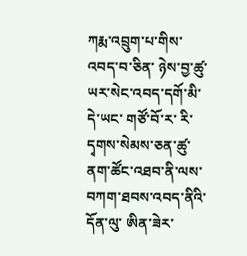ཀརྨ་འབྲུག་པ་གིས་འབད་བ་ཅིན་ ཉེས་བྱ་ཚུ་ ཡར་སེང་འབད་དགོ་མི་དེ་ཡང་ གཙོ་བོ་ར་ རི་དྭགས་སེམས་ཅན་ཚུ་ ནག་ཚོང་འཐབ་ནི་ལས་ བཀག་ཐབས་འབད་ནིའི་དོན་ལུ་ ཨིན་ཟེར་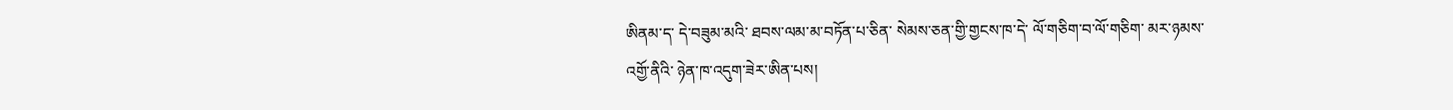ཨིནམ་ད་ དེ་བཟུམ་མའི་ ཐབས་ལམ་མ་བཏོན་པ་ཅིན་ སེམས་ཅན་གྱི་གྱངས་ཁ་དེ་ ལོ་གཅིག་བ་ལོ་གཅིག་ མར་ཉམས་འགྱོ་ནིའི་ ཉེན་ཁ་འདུག་ཟེར་ཨིན་པས།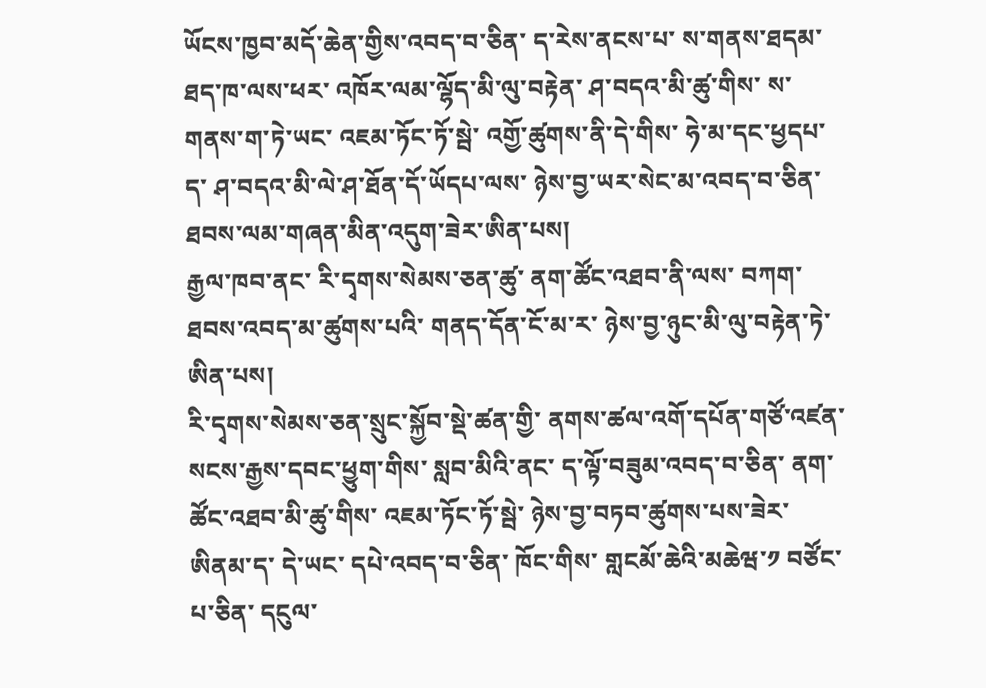ཡོངས་ཁྱབ་མདོ་ཆེན་གྱིས་འབད་བ་ཅིན་ ད་རེས་ནངས་པ་ ས་གནས་ཐདམ་ཐད་ཁ་ལས་ཕར་ འཁོར་ལམ་ལྷོད་མི་ལུ་བརྟེན་ ཤ་བདའ་མི་ཚུ་གིས་ ས་གནས་ག་ཏེ་ཡང་ འཇམ་ཏོང་ཏོ་སྦེ་ འགྱོ་ཚུགས་ནི་དེ་གིས་ ཧེ་མ་དང་ཕྱདཔ་ད་ ཤ་བདའ་མི་ལེ་ཤ་ཐོན་དོ་ཡོདཔ་ལས་ ཉེས་བྱ་ཡར་སེང་མ་འབད་བ་ཅིན་ ཐབས་ལམ་གཞན་མིན་འདུག་ཟེར་ཨིན་པས།
རྒྱལ་ཁབ་ནང་ རི་དྭགས་སེམས་ཅན་ཚུ་ ནག་ཚོང་འཐབ་ནི་ལས་ བཀག་ཐབས་འབད་མ་ཚུགས་པའི་ གནད་དོན་ངོ་མ་ར་ ཉེས་བྱ་ཉུང་མི་ལུ་བརྟེན་ཏེ་ཨིན་པས།
རི་དྭགས་སེམས་ཅན་སྲུང་སྐྱོབ་སྡེ་ཚན་གྱི་ ནགས་ཚལ་འགོ་དཔོན་གཙོ་འཛན་ སངས་རྒྱས་དབང་ཕྱུག་གིས་ སླབ་མིའི་ནང་ ད་ལྟོ་བཟུམ་འབད་བ་ཅིན་ ནག་ཚོང་འཐབ་མི་ཚུ་གིས་ འཇམ་ཏོང་ཏོ་སྦེ་ ཉེས་བྱ་བཏབ་ཚུགས་པས་ཟེར་ཨིནམ་ད་ དེ་ཡང་ དཔེ་འབད་བ་ཅིན་ ཁོང་གིས་ གླངམོ་ཆེའི་མཆེཝ་༡ བཙོང་པ་ཅིན་ དངུལ་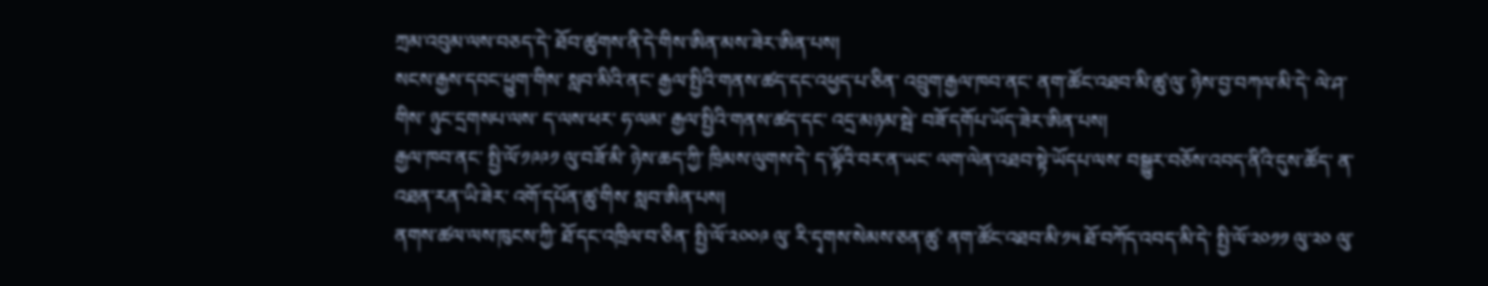ཀྲམ་འབུམ་ལས་བཅད་དེ་ ཐོབ་ཚུགས་ནི་དེ་གིས་ཨིན་མས་ཟེར་ཨིན་པས།
སངས་རྒྱས་དབང་ཕྱུག་གིས་ སླབ་མིའི་ནང་ རྒྱལ་སྤྱིའི་གནས་ཚད་དང་འཕྱད་པ་ཅིན་ འབྲུག་རྒྱལ་ཁབ་ནང་ ནག་ཚོང་འཐབ་མི་ཚུ་ལུ་ ཉེས་བྱ་བཀལ་མི་དེ་ ལེ་ཤ་གིས་ ཉུང་དྲགསཔ་ལས་ ད་ལས་ཕར་ ཧ་ལམ་ རྒྱལ་སྤྱིའི་གནས་ཚད་དང་ འདྲ་མཉམ་སྦེ་ བཟོ་དགོཔ་ཡོད་ཟེར་ཨིན་པས།
རྒྱལ་ཁབ་ནང་ སྤྱི་ལོ་༡༩༩༡ ལུ་བཟོ་མི་ ཉེས་ཆད་ཀྱི་ ཁྲིམས་ལུགས་དེ་ ད་ལྟོའི་བར་ན་ཡང་ ལག་ལེན་འཐབ་སྟེ་ཡོདཔ་ལས་ བསྒྱུར་བཅོས་འབད་ནིའི་དུས་ཚོད་ ན་འཐན་རན་ཡི་ཟེར་ འགོ་དཔོན་ཚུ་གིས་ སླབ་ཨིན་པས།
ནགས་ཚལ་ལས་ཁུངས་ཀྱི་ ཐོ་དང་འཁྲིལ་བ་ཅིན་ སྤྱི་ལོ་༢༠༠༩ ལུ་ རི་དྭགས་སེམས་ཅན་ཚུ་ ནག་ཚོང་འཐབ་མི་༡༥ ཐོ་བཀོད་འབད་མི་དེ་ སྤྱི་ལོ་༢༠༡༡ ལུ་༢༠ ལུ་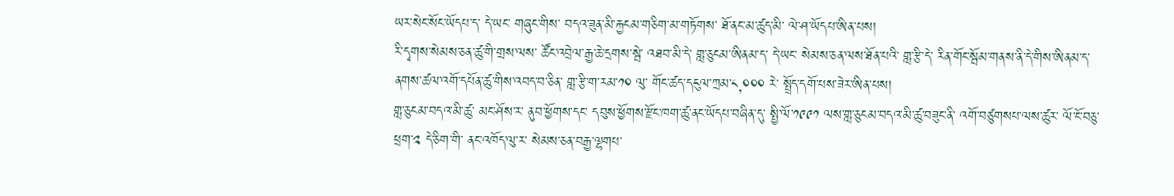ཡར་སེང་སོང་ཡོདཔ་ད་ དེ་ཡང་ གཞུང་གིས་ བདའ་ཟུན་མི་རྐྱངམ་གཅིག་མ་གཏོགས་ ཐོ་ནང་མ་ཚུད་མི་ ལེ་ཤ་ཡོདཔ་ཨིན་པས།
རི་དྭགས་སེམས་ཅན་ཚུ་གི་གྲས་ལས་ ཚོང་འབྲེལ་རྒྱ་ཆེ་དྲགས་སྦེ་ འཐབ་མི་དེ་ གླ་ཅུངམ་ཨིནམ་ད་ དེ་ཡང་ སེམས་ཅན་ལས་ཐོན་པའི་ གླ་རྩི་དེ་ རིན་གོང་སྦོམ་གནས་ནི་དེ་གིས་ཨིནམ་ད་ ནགས་ཚལ་འགོ་དཔོན་ཚུ་གིས་འབད་བ་ཅིན་ གླ་རྩི་ག་རམ་༡༠ ལུ་ གོང་ཚད་དངུལ་ཀྲམ་༨,༠༠༠ རེ་ སྤྲོད་དགོ་པས་ཟེར་ཨིན་པས།
གླ་ཅུངམ་བདའ་མི་ཚུ་ མང་ཤོས་ར་ ནུབ་ཕྱོགས་དང་ དབུས་ཕྱོགས་རྫོང་ཁག་ཚུ་ནང་ཡོདཔ་བཞིན་དུ་ སྤྱི་ལོ་༡༩༩༡ ལས་གླ་ཅུངམ་བདའ་མི་ཚུ་བཟུང་ནི་ འགོ་བཙུགསཔ་ལས་ཚུར་ ལོ་ངོ་བཅུ་ཕྲག་༢ དེ་ཅིག་གི་ ནང་འཁོད་ལུ་ར་ སེམས་ཅན་བརྒྱ་ལྷགཔ་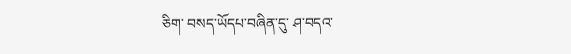ཅིག་ བསད་ཡོདཔ་བཞིན་དུ་ ཤ་བདའ་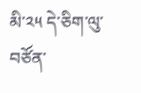མི་༢༥ དེ་ཅིག་ལུ་ བཙོན་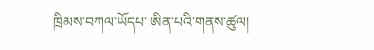ཁྲིམས་བཀལ་ཡོདཔ་ ཨིན་པའི་གནས་ཚུལ།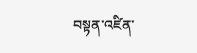བསྟན་འཛིན་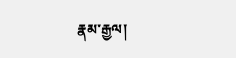རྣམ་རྒྱལ།